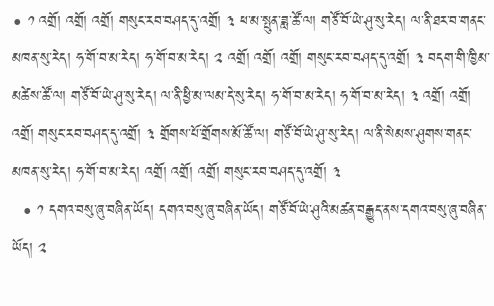• ༡ འགྲོ། འགྲོ། འགྲོ། གསུང་རབ་བཤད་དུ་འགྲོ། ༣ ཕ་མ་སྤུན་ཟླ་ཚོ་ལ། གཙོ་བོ་ཡེ་ཤུ་སུ་རེད། ལ་ནི་ཐར་བ་གནང་མཁན་སུ་རེད། ཧ་གོ་བ་མ་རེད། ཧ་གོ་བ་མ་རེད། ༢ འགྲོ། འགྲོ། འགྲོ། གསུང་རབ་བཤད་དུ་འགྲོ། ༣ བདག་གི་ཁྱིམ་མཚེས་ཚོ་ལ། གཙོ་བོ་ཡེ་ཤུ་སུ་རེད། ལ་ནི་ཕྱི་མ་ལམ་དེ་སུ་རེད། ཧ་གོ་བ་མ་རེད། ཧ་གོ་བ་མ་རེད། ༣ འགྲོ། འགྲོ། འགྲོ། གསུང་རབ་བཤད་དུ་འགྲོ། ༣ གྲོགས་པོ་གྲོགས་མོ་ཚོ་ལ། གཙོ་བོ་ཡེ་ཤུ་སུ་རེད། ལ་ནི་སེམས་ཤུགས་གནང་མཁན་སུ་རེད། ཧ་གོ་བ་མ་རེད། འགྲོ། འགྲོ། འགྲོ། གསུང་རབ་བཤད་དུ་འགྲོ། ༣
  • ༡ དགའ་བསུ་ཞུ་བཞིན་ཡོད། དགའ་བསུ་ཞུ་བཞིན་ཡོད། གཙོ་བོ་ཡེ་ཤུའི་མཚན་བརྒྱུད་ནས་དགའ་བསུ་ཞུ་བཞིན་ཡོད། ༢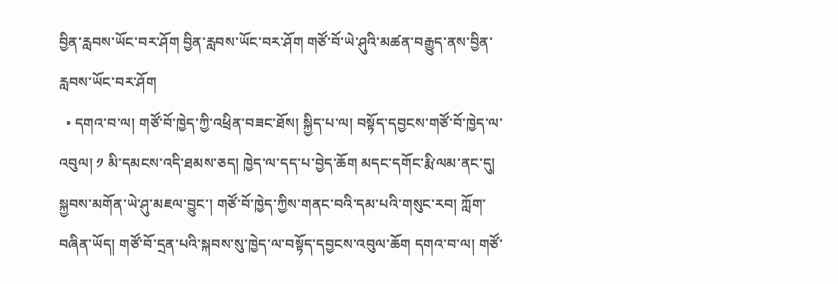བྱིན་རླབས་ཡོང་བར་ཤོག བྱིན་རླབས་ཡོང་བར་ཤོག གཙོ་བོ་ཡེ་ཤུའི་མཚན་བརྒྱུད་ནས་བྱིན་རླབས་ཡོང་བར་ཤོག
  • དགའ་བ་ལ། གཙོ་བོ་ཁྱེད་ཀྱི་འཕྲིན་བཟང་ཐོས། སྐྱིད་པ་ལ། བསྟོད་དབྱངས་གཙོ་བོ་ཁྱེད་ལ་འབུལ། ༡ མི་དམངས་འདི་ཐམས་ཅད། ཁྱེད་ལ་དད་པ་བྱེད་ཆོག མདང་དགོང་རྨི་ལམ་ནང་དུ། སྐྱབས་མགོན་ཡེ་ཤུ་མཇལ་བྱུང་། གཙོ་བོ་ཁྱེད་ཀྱིས་གནང་བའི་དམ་པའི་གསུང་རབ། ཀློག་བཞིན་ཡོད། གཙོ་བོ་དྲན་པའི་སྐབས་སུ་ཁྱེད་ལ་བསྟོད་དབྱངས་འབུལ་ཆོག དགའ་བ་ལ། གཙོ་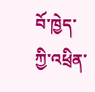བོ་ཁྱེད་ཀྱི་འཕྲིན་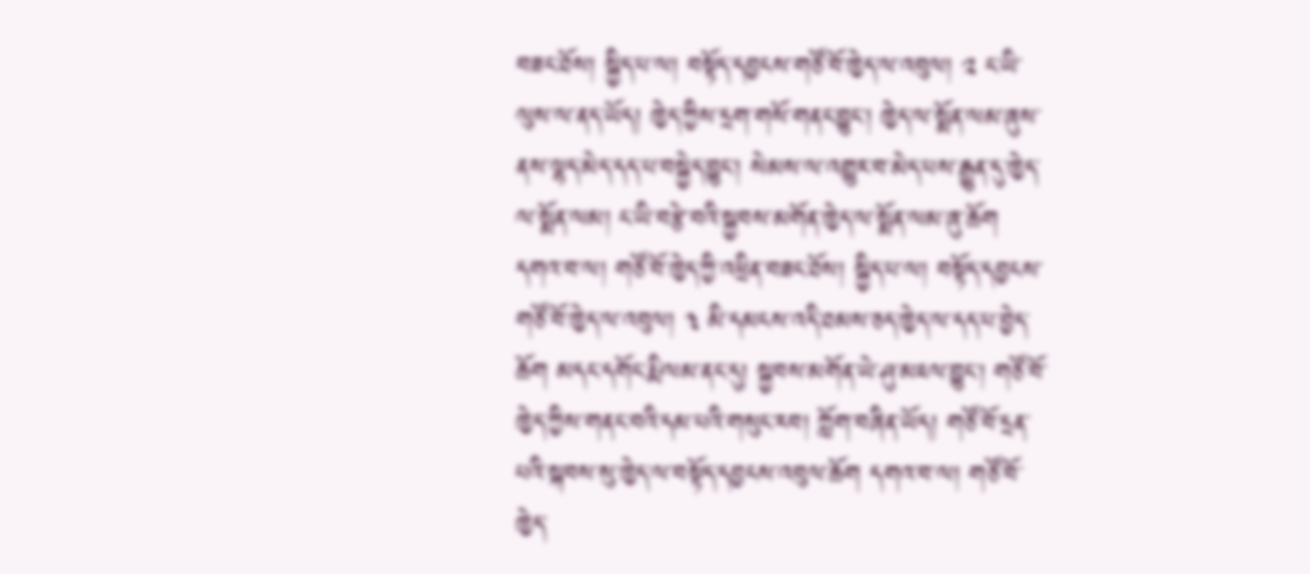བཟང་ཐོས། སྐྱིད་པ་ལ། བསྟོད་དབྱངས་གཙོ་བོ་ཁྱེད་ལ་འབུལ། ༢ ང་ཡི་ལུས་ལ་ནད་ཡོད། ཁྱེད་ཀྱིས་དྲག་གསོ་གནང་བྱུང་། ཁྱེད་ལ་སྨོན་ལམ་ཞུས་ནས་ལྷད་མེད་དད་པ་བསྐྱེད་བྱུང་། སེམས་ལ་འགྱུར་བ་མེད་པས་རྒྱུན་དུ་ཁྱེད་ལ་སྨོན་ལམ། ང་ཡི་བརྩེ་བའི་སྐྱབས་མགོན་ཁྱེད་ལ་སྨོན་ལམ་ཞུ་ཆོག དགའ་བ་ལ། གཙོ་བོ་ཁྱེད་ཀྱི་འཕྲིན་བཟང་ཐོས། སྐྱིད་པ་ལ། བསྟོད་དབྱངས་གཙོ་བོ་ཁྱེད་ལ་འབུལ། ༣ མི་དམངས་འདི་ཐམས་ཅད་ཁྱེད་ལ་དད་པ་བྱེད་ཆོག མདང་དགོང་རྨི་ལམ་ནང་དུ། སྐྱབས་མགོན་ཡེ་ཤུ་མཇལ་བྱུང་། གཙོ་བོ་ཁྱེད་ཀྱིས་གནང་བའི་དམ་པའི་གསུང་རབ། ཀློག་བཞིན་ཡོད། གཙོ་བོ་དྲན་པའི་སྐབས་སུ་ཁྱེད་ལ་བསྟོད་དབྱངས་འབུལ་ཆོག དགའ་བ་ལ། གཙོ་བོ་ཁྱེད་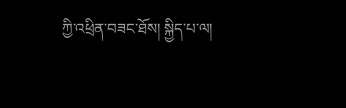ཀྱི་འཕྲིན་བཟང་ཐོས། སྐྱིད་པ་ལ།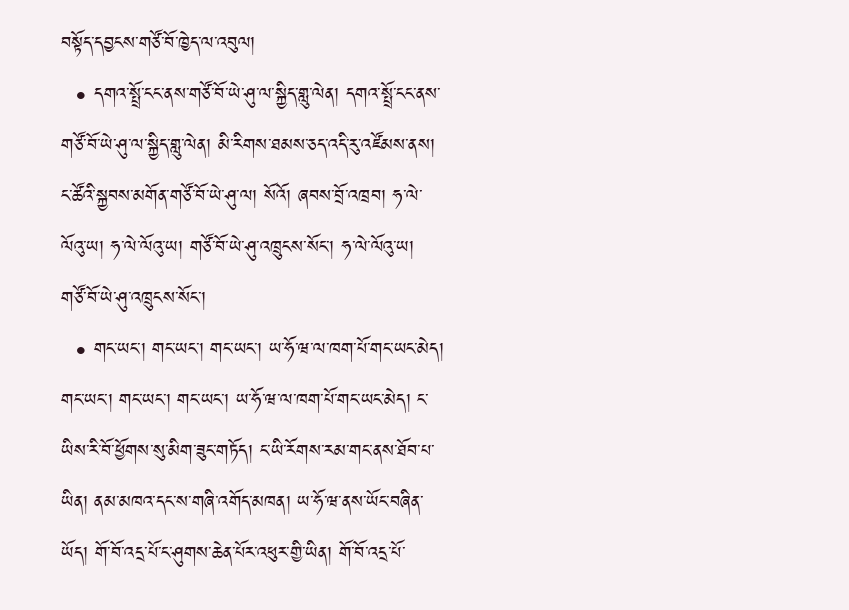བསྟོད་དབྱངས་གཙོ་བོ་ཁྱེད་ལ་འབུལ།
  • དགའ་སྤྲོ་ངང་ནས་གཙོ་བོ་ཡེ་ཤུ་ལ་སྐྱིད་གླུ་ལེན། དགའ་སྤྲོ་ངང་ནས་གཙོ་བོ་ཡེ་ཤུ་ལ་སྐྱིད་གླུ་ལེན། མི་རིགས་ཐམས་ཅད་འདི་རུ་འཛོམས་ནས། ང་ཚོའི་སྐྱབས་མགོན་གཙོ་བོ་ཡེ་ཤུ་ལ། སོའོ། ཞབས་བྲོ་འཁྲབ། ཧ་ལེ་ལོའུ་ཡ། ཧ་ལེ་ལོའུ་ཡ། གཙོ་བོ་ཡེ་ཤུ་འཁྲུངས་སོང་། ཧ་ལེ་ལོའུ་ཡ། གཙོ་བོ་ཡེ་ཤུ་འཁྲུངས་སོང་།
  • གང་ཡང་། གང་ཡང་། གང་ཡང་། ཡ་ཧོ་ཝ་ལ་ཁག་པོ་གང་ཡང་མེད། གང་ཡང་། གང་ཡང་། གང་ཡང་། ཡ་ཧོ་ཝ་ལ་ཁག་པོ་གང་ཡང་མེད། ང་ཡིས་རི་བོ་ཕྱོགས་སུ་མིག་ཟུང་གཏོད། ང་ཡི་རོགས་རམ་གང་ནས་ཐོབ་པ་ཡིན། ནམ་མཁའ་དང་ས་གཞི་འགོད་མཁན། ཡ་ཧོ་ཝ་ནས་ཡོང་བཞིན་ཡོད། གོ་བོ་འདྲ་པོ་ང་ཤུགས་ཆེན་པོར་འཕུར་གྱི་ཡིན། གོ་བོ་འདྲ་པོ་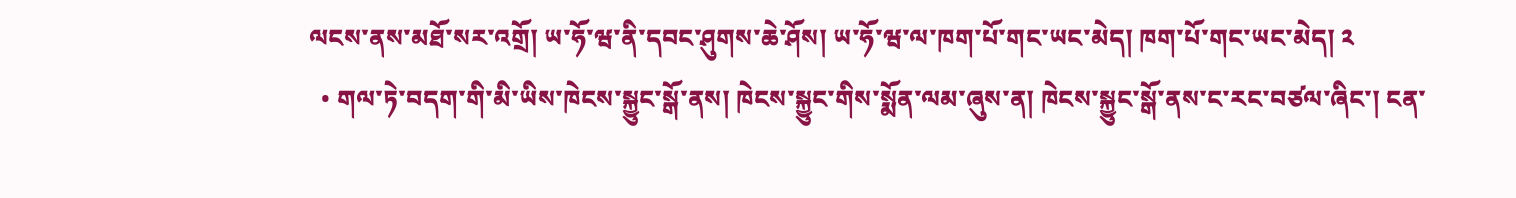ལངས་ནས་མཐོ་སར་འགྲོ། ཡ་ཧོ་ཝ་ནི་དབང་ཤུགས་ཆེ་ཤོས། ཡ་ཧོ་ཝ་ལ་ཁག་པོ་གང་ཡང་མེད། ཁག་པོ་གང་ཡང་མེད། ༢
  • གལ་ཏེ་བདག་གི་མི་ཡིས་ཁེངས་སྐྱུང་སྒོ་ནས། ཁེངས་སྐྱུང་གིས་སྨོན་ལམ་ཞུས་ན། ཁེངས་སྐྱུང་སྒོ་ནས་ང་རང་བཙལ་ཞིང་། ངན་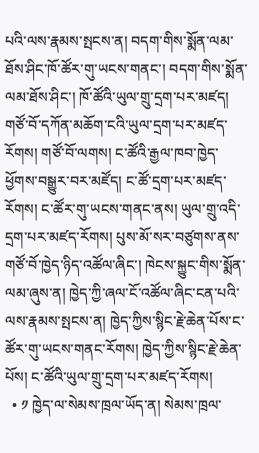པའི་ལས་རྣམས་སྤངས་ན། བདག་གིས་སྨོན་ལམ་ཐོས་ཤིང་ཁོ་ཚོར་གུ་ཡངས་གནང་། བདག་གིས་སྨོན་ལམ་ཐོས་ཤིང་། ཁོ་ཚོའི་ཡུལ་གྲུ་དྲག་པར་མཛད། གཙོ་བོ་དཀོན་མཆོག་ངའི་ཡུལ་དྲག་པར་མཛད་རོགས། གཙོ་བོ་ལགས། ང་ཚོའི་རྒྱལ་ཁབ་ཁྱེད་ཕྱོགས་བསྒྱུར་བར་མཛོད། ང་ཚོ་དྲག་པར་མཛད་རོགས། ང་ཚོར་གུ་ཡངས་གནང་ནས། ཡུལ་གྲུ་འདི་དྲག་པར་མཛད་རོགས། པུས་མོ་སར་བཙུགས་ནས་གཙོ་བོ་ཁྱེད་ཉིད་འཚོལ་ཞིང་། ཁེངས་སྐྱུང་གིས་སྨོན་ལམ་ཞུས་ན། ཁྱེད་ཀྱི་ཞལ་ངོ་འཚོལ་ཞིང་ངན་པའི་ལས་རྣམས་སྤངས་ན། ཁྱེད་ཀྱིས་སྙིང་རྗེ་ཆེན་པོས་ང་ཚོར་གུ་ཡངས་གནང་རོགས། ཁྱེད་ཀྱིས་སྙིང་རྗེ་ཆེན་པོས། ང་ཚོའི་ཡུལ་གྲུ་དྲག་པར་མཛད་རོགས།
  • ༡ ཁྱེད་ལ་སེམས་ཁྲལ་ཡོད་ན། སེམས་ཁྲལ་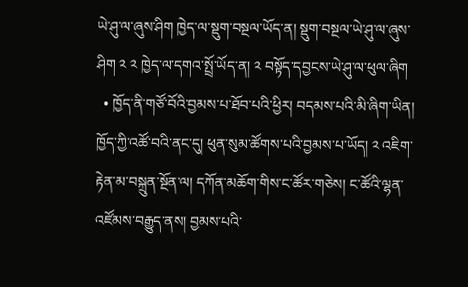ཡེ་ཤུ་ལ་ཞུས་ཤིག ཁྱེད་ལ་སྡུག་བསྔལ་ཡོད་ན། སྡུག་བསྔལ་ཡེ་ཤུ་ལ་ཞུས་ཤིག ༢ ༢ ཁྱེད་ལ་དགའ་སྤྲོ་ཡོད་ན། ༢ བསྟོད་དབྱངས་ཡེ་ཤུ་ལ་ཕུལ་ཞིག
  • ཁྱོད་ནི་གཙོ་བོའི་བྱམས་པ་ཐོབ་པའི་ཕྱིར། བདམས་པའི་མི་ཞིག་ཡིན། ཁྱོད་ཀྱི་འཚོ་བའི་ནང་དུ། ཕུན་སུམ་ཚོགས་པའི་བྱམས་པ་ཡོད། ༢ འཇིག་རྟེན་མ་བསྐྲུན་སྔོན་ལ། དཀོན་མཆོག་གིས་ང་ཚོར་གཅེས། ང་ཚོའི་ལྷན་འཛོམས་བརྒྱུད་ནས། བྱམས་པའི་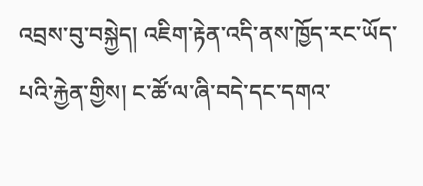འབྲས་བུ་བསྐྱེད། འཇིག་རྟེན་འདི་ནས་ཁྱོད་རང་ཡོད་པའི་རྐྱེན་གྱིས། ང་ཚོ་ལ་ཞི་བདེ་དང་དགའ་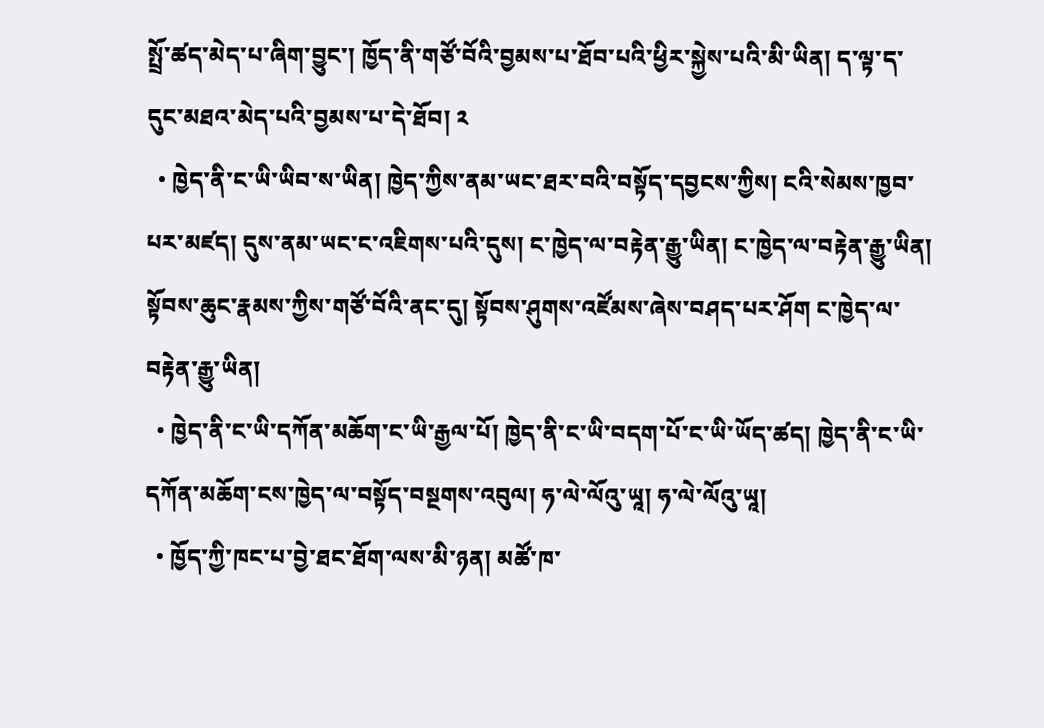སྤྲོ་ཚད་མེད་པ་ཞིག་བྱུང་། ཁྱོད་ནི་གཙོ་བོའི་བྱམས་པ་ཐོབ་པའི་ཕྱིར་སྐྱེས་པའི་མི་ཡིན། ད་ལྟ་ད་དུང་མཐའ་མེད་པའི་བྱམས་པ་དེ་ཐོབ། ༢
  • ཁྱེད་ནི་ང་ཡི་ཡིབ་ས་ཡིན། ཁྱེད་ཀྱིས་ནམ་ཡང་ཐར་བའི་བསྟོད་དབྱངས་ཀྱིས། ངའི་སེམས་ཁྱབ་པར་མཛད། དུས་ནམ་ཡང་ང་འཇིགས་པའི་དུས། ང་ཁྱེད་ལ་བརྟེན་རྒྱུ་ཡིན། ང་ཁྱེད་ལ་བརྟེན་རྒྱུ་ཡིན། སྟོབས་ཆུང་རྣམས་ཀྱིས་གཙོ་བོའི་ནང་དུ། སྟོབས་ཤུགས་འཛོམས་ཞེས་བཤད་པར་ཤོག ང་ཁྱེད་ལ་བརྟེན་རྒྱུ་ཡིན།
  • ཁྱེད་ནི་ང་ཡི་དཀོན་མཆོག་ང་ཡི་རྒྱལ་པོ། ཁྱེད་ནི་ང་ཡི་བདག་པོ་ང་ཡི་ཡོད་ཚད། ཁྱེད་ནི་ང་ཡི་དཀོན་མཆོག་ངས་ཁྱེད་ལ་བསྟོད་བསྔགས་འབུལ། ཧ་ལེ་ལོའུ་ཡཱ། ཧ་ལེ་ལོའུ་ཡཱ།
  • ཁྱོད་ཀྱི་ཁང་པ་བྱེ་ཐང་ཐོག་ལས་མི་ཉན། མཚོ་ཁ་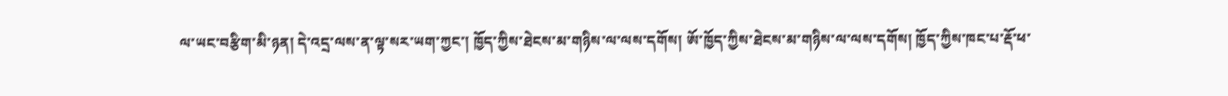ལ་ཡང་བརྩིག་མི་ཉན། དེ་འདྲ་ལས་ན་ལྟ་སར་ཡག་ཀྱང་། ཁྱོད་ཀྱིས་ཐེངས་མ་གཉིས་ལ་ལས་དགོས། ཨོ་ཁྱོད་ཀྱིས་ཐེངས་མ་གཉིས་ལ་ལས་དགོས། ཁྱོད་ཀྱིས་ཁང་པ་རྡོ་ཕ་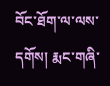བོང་ཐོག་ལ་ལས་དགོས། རྨང་གཞི་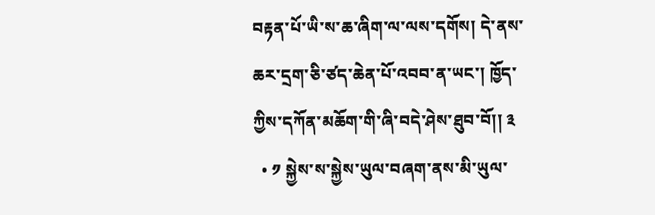བརྟན་པོ་ཡི་ས་ཆ་ཞིག་ལ་ལས་དགོས། དེ་ནས་ཆར་དྲག་ཅི་ཙད་ཆེན་པོ་འབབ་ན་ཡང་། ཁྱོད་ཀྱིས་དཀོན་མཆོག་གི་ཞི་བདེ་ཤེས་ཐུབ་བོ།། ༣
  • ༡ སྐྱེས་ས་སྐྱེས་ཡུལ་བཞག་ནས་མི་ཡུལ་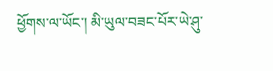ཕྱོགས་ལ་ཡོང་། མི་ཡུལ་བཟང་པོར་ཡེ་ཤུ་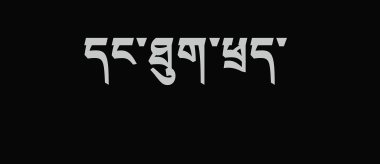དང་ཐུག་ཕྲད་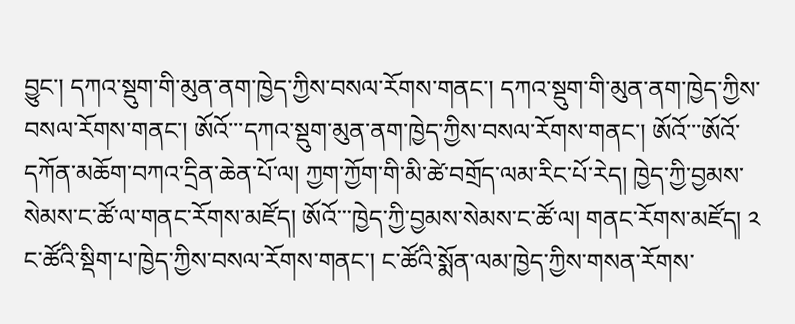བྱུང་། དཀའ་སྡུག་གི་མུན་ནག་ཁྱེད་ཀྱིས་བསལ་རོགས་གནང་། དཀའ་སྡུག་གི་མུན་ནག་ཁྱེད་ཀྱིས་བསལ་རོགས་གནང་། ཨོའོ་་་དཀའ་སྡུག་མུན་ནག་ཁྱེད་ཀྱིས་བསལ་རོགས་གནང་། ཨོའོ་་་ཨོའོ་དཀོན་མཆོག་བཀའ་དྲིན་ཆེན་པོ་ལ། ཀྱག་ཀྱོག་གི་མི་ཚེ་བགྲོད་ལམ་རིང་པོ་རེད། ཁྱེད་ཀྱི་བྱམས་སེམས་ང་ཚོ་ལ་གནང་རོགས་མཛོད། ཨོའོ་་་ཁྱེད་ཀྱི་བྱམས་སེམས་ང་ཚོ་ལ། གནང་རོགས་མཛོད། ༢ ང་ཚོའི་སྡིག་པ་ཁྱེད་ཀྱིས་བསལ་རོགས་གནང་། ང་ཚོའི་སྨོན་ལམ་ཁྱེད་ཀྱིས་གསན་རོགས་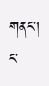གནང་། ང་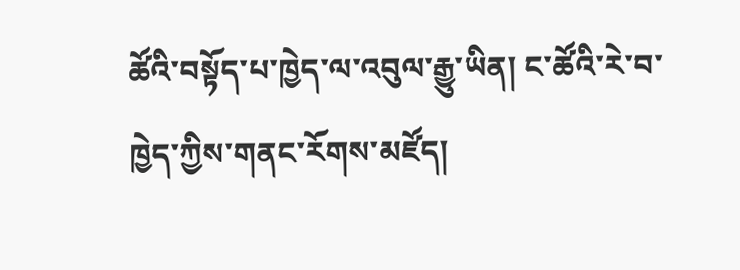ཚོའི་བསྟོད་པ་ཁྱེད་ལ་འབུལ་རྒྱུ་ཡིན། ང་ཚོའི་རེ་བ་ཁྱེད་ཀྱིས་གནང་རོགས་མཛོད།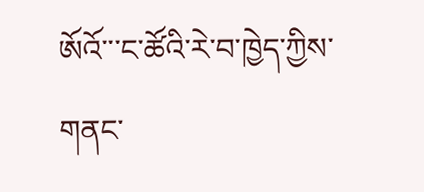ཨོའོ་་་ང་ཚོའི་རེ་བ་ཁྱེད་ཀྱིས་གནང་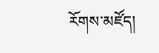རོགས་མཛོད།